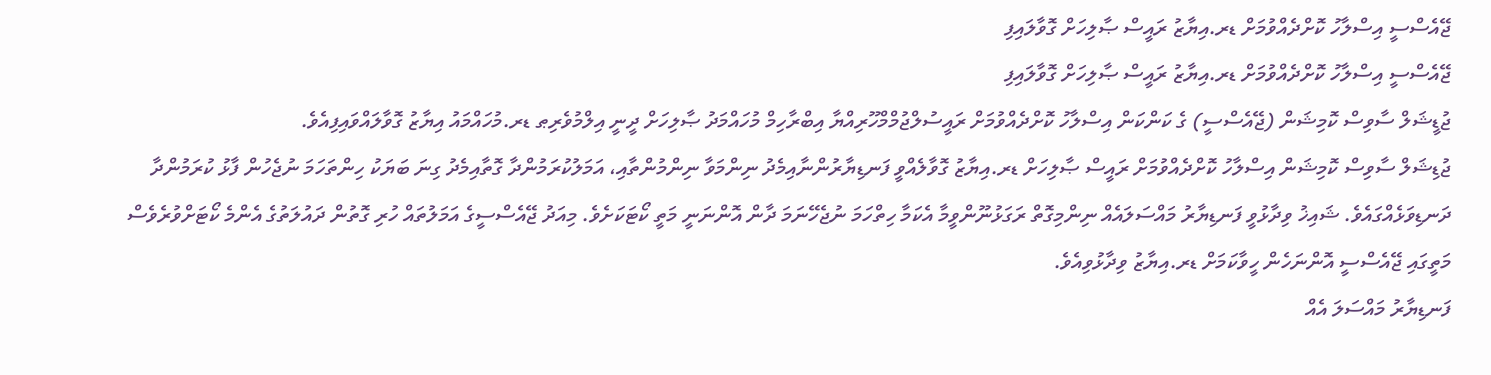ޖޭއެސްސީ އިސްލާހު ކޮށްދެއްވުމަށް ޑރ.އިޔާޒު ރައީސް ޞާލިހަށް ގޮވާލައިފި
ޖޭއެސްސީ އިސްލާހު ކޮށްދެއްވުމަށް ޑރ.އިޔާޒު ރައީސް ޞާލިހަށް ގޮވާލައިފި
ޖުޑީޝަލް ސާވިސް ކޮމިޝަން (ޖޭއެސްސީ) ގެ ކަންކަން އިސްލާހު ކޮށްދެއްވުމަށް ރައީސުލްޖުމްމްހޫރިއްޔާ އިބްރާހިމް މުހައްމަދު ޞާލިހަށް ދީނީ އިލްމުވެރިޠ ޑރ.މުހައްމައު އިޔާޒު ގޮވާލައްވައިފިއެވެ.
ޖުޑިޝަލް ސާވިސް ކޮމިޝަން އިސްލާހު ކޮށްދެއްވުމަށް ރައީސް ޞާލިހަށް ޑރ.އިޔާޒު ގޮވާލެއްވީ ފަނޑިޔާރުންނާއިމެދު ނިންމަވާ ނިންމުންތާއި، އަމަލުކުރަމުންދާ ގޮތާއިމެދު ގިނަ ބަޔަކު ހިންތަހަމަ ނުޖެހުން ފާޅު ކުރަމުންދާ ދަނޑިވަޅެއްގައެވެ. ޝައިޚު ވިދާޅުވީ ފަނޑިޔާރު މައްސަލައެއް ނިންމިގޮތް ރަގަޅުނޫންވީމާ އެކަމާ ހިތްހަމަ ނުޖެހޭނަމަ ދާން އޮންނަނީ މަތީ ކޯޓަކަށެވެ. މިއަދު ޖޭއެސްސީގެ އަމަލުތައް ހުރި ގޮތުން ދައުލަތުގެ އެންމެ ކޯޓަށްވުރެވެސް މަތީގައި ޖޭއެސްސީ އޮންނަހެން ހީވާކަމަށް ޑރ.އިޔާޒު ވިދާޅުވިއެވެ.
ފަނޑިޔާރު މައްސަލަ އެއް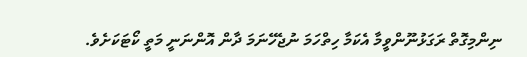ނިންމިގޮތް ރަގަޅުނޫންވީމާ އެކަމާ ހިތްހަމަ ނުޖެހޭނަމަ ދާން އޮންނަނީ މަތީ ކޯޓަކަށެވެ.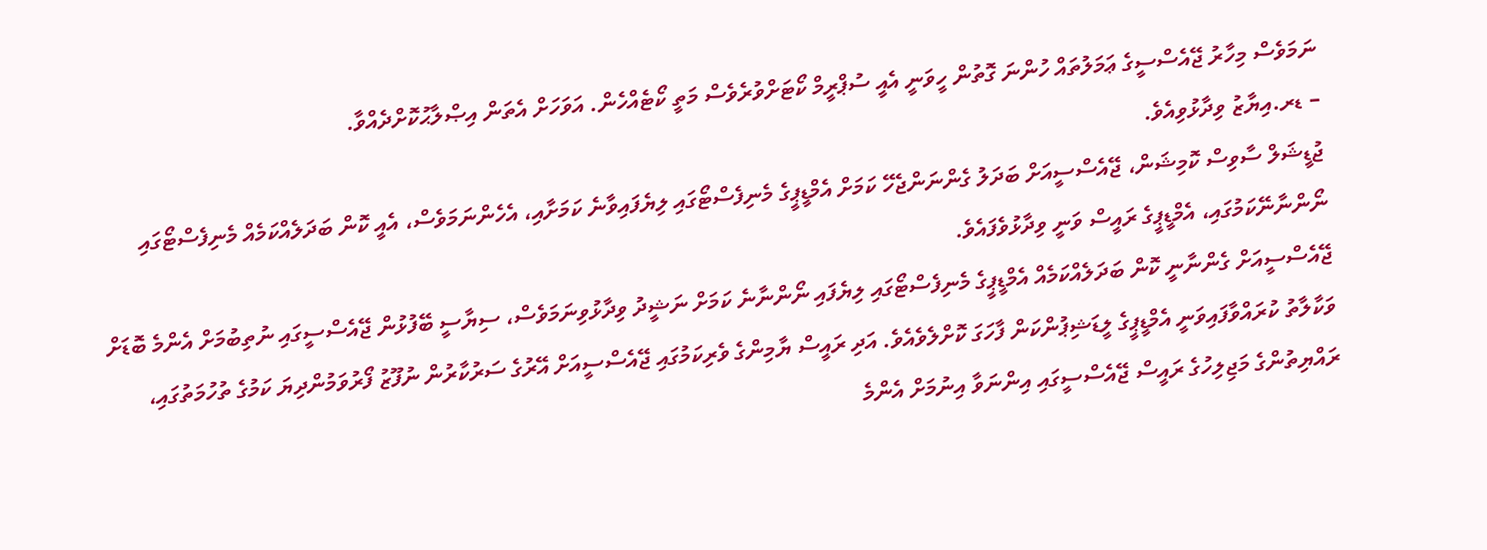ނަމަވެސް މިހާރު ޖޭއެސްސީގެ ޢަމަލުތައް ހުންނަ ގޮތުން ހީވަނީ އެއީ ސުޕްރީމް ކޯޓަށްވުރެވެސް މަތީ ކޯޓެއްހެން. އަވަހަށް އެތަން އިޞްލާޙުކޮށްދެއްވާ.
– ޑރ.އިޔާޒު ވިދާޅުވިއެވެ.
ޖުޑީޝަލް ސާވިސް ކޮމިޝަން، ޖޭއެސްސީއަށް ބަދަލު ގެންނަންޖެހޭ ކަމަށް އެމްޑީޕީގެ މެނިފެސްޓޯގައި ލިޔެފައިވާނެ ކަމަށާއި، އެހެންނަމަވެސް، އެއީ ކޮން ބަދަލެއްކަމެއް މެނިފެސްޓޯގައި ނޯންނާނޭކަމުގައި، އެމްޑީޕީގެ ރައީސް ވަނީ ވިދާޅުވެފައެވެ.
ޖޭއެސްސީއަށް ގެންނާނީ ކޮން ބަދަލެއްކަމެއް އެމްޑީޕީގެ މެނިފެސްޓޯގައި ލިޔެފައި ނޯންނާނެ ކަމަށް ނަޝީދު ވިދާޅުވިނަމަވެސް، ސިޔާސީ ބޭފުޅުން ޖޭއެސްސީގައި ނުތިބުމަށް އެންމެ ބޮޑަށް ވަކާލާތު ކުރައްވާފައިވަނީ އެމްޑީޕީގެ ލީޑަޝިޕުންކަން ފާހަގަ ކޮށްލެވެއެވެ. އަދި ރައީސް ޔާމިންގެ ވެރިކަމުގައި ޖޭއެސްސީއަށް އޭރުގެ ސަރުކާރުން ނުފޫޒު ފޯރުވަމުންދިޔަ ކަމުގެ ތުހުމަތުގައި، ރައްޔިތުންގެ މަޖިލިހުގެ ރައީސް ޖޭއެސްސީގައި އިންނަވާ އިނުމަށް އެންމެ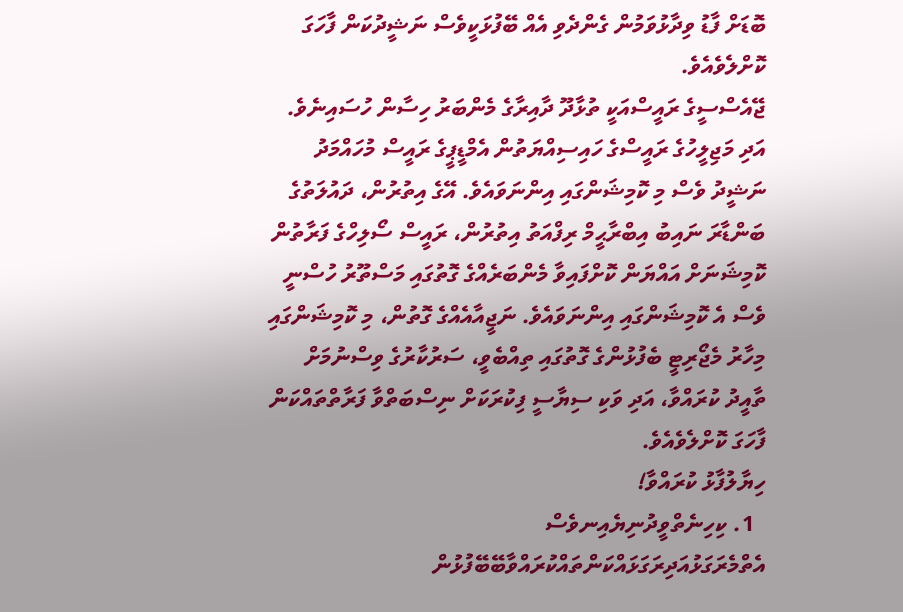ބޮޑަށް ފާޑު ވިދާޅުވަމުން ގެންދެވި އެއް ބޭފުޅަކީވެސް ނަޝީދުކަން ފާހަގަ ކޮށްލެވެއެވެ.
ޖޭއެސްސީގެ ރައީސްއަކީ ތުޅާދޫ ދާއިރާގެ މެންބަރު ހިސާން ހުސައިނެވެ. އަދި މަޖިލީހުގެ ރައީސްގެ ހައިސިއްޔަތުން އެމްޑީޕީގެ ރައީސް މުހައްމަދު ނަޝީދު ވެސް މި ކޮމިޝަންގައި އިންނަވައެވެ. އޭގެ އިތުރުން، ދައުލަތުގެ ބަންޑާރަ ނައިބު އިބްރާޙީމް ރިފްއަތު އިތުރުން، ރައީސް ސޯލިހްގެ ފަރާތުން ކޮމިޝަނަށް އައްޔަން ކޮށްފައިވާ މެންބަރެއްގެ ގޮތުގައި މަސްތޫރު ހުސްނީ ވެސް އެ ކޮމިޝަންގައި އިންނަވައެވެ. ނަޖީއާއެއްގެ ގޮތުން، މި ކޮމިޝަންގައި މިހާރު މެޖޯރިޓީ ބެފުޅުންގެ ގޮތުގައި ތިއްބެވީ، ސަރުކާރުގެ ވިސްނުމަށް ތާއީދު ކުރައްވާ، އަދި ވަކި ސިޔާސީ ފިކުރަކަށް ނިސްބަތްވާ ފަރާތްތައްކަން ފާހަގަ ކޮށްލެވެއެވެ.
ހިޔާލުފާޅު ކުރައްވާ!
  1. ކިހިނެތްވީދުނިޔެއިނވެސް އެތްމެރަގަޅުއަދިރަގަޅައްކަންތައްކުރައްވާބޭބޭފުޅުން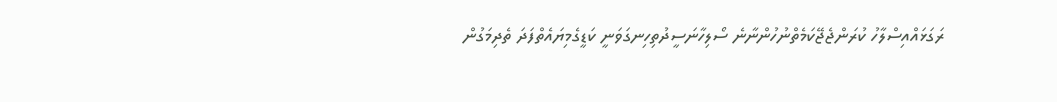ރަގަޅައްއިސްލާހު ކުރަންޖެޖޭކަމެތްނުހުންނާނެ ސޯލިހާނަސީދުތިހިނގަވަނީ ކަޑީގެމިޔައެތްފަދަ ތެދިމަގުން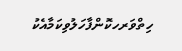ހިތްވަރހކޮންފާހަލުވިކަމާއެކު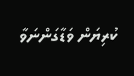ކުރިޔަން ވަޑާގަންނަވާ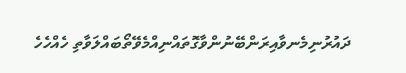ދައުރުނިމެނވާއިރަންބޭނުންވާގޮތައްނިއްމެވޭތޯބައްލަވާތި ހެއްހެހެ